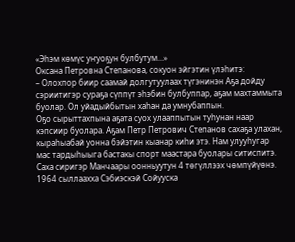«Эһэм көмүс уҥуоҕун булбутум...»
Оксана Петровна Степанова, сокуон эйгэтин үлэһитэ:
– Олохпор биир саамай долгутуулаах түгэнинэн Аҕа дойду сэриитигэр сураҕа сүппүт эһэбин булбуппар, аҕам махтаммыта буолар. Ол уйадыйбытын хаһан да умнубаппын.
Оҕо сырыттахпына аҕата суох улааппытын туһунан наар кэпсиир буолара. Аҕам Петр Петрович Степанов сахаҕа улахан, кыраһыабай уонна бэйэтин кыанар киһи этэ. Нам улууһугар мас тардыһыыга бастакы спорт маастара буолары ситиспитэ. Саха сиригэр Манчаары оонньуутун 4 төгүллээх чөмпүйүөнэ. 1964 сыллаахха Сэбиэскэй Сойууска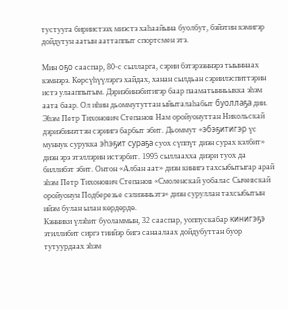тустууга бириистээх миэстэ хаһаайына буолбут, бэйэтин кэмигэр дойдутун аатын ааттаппыт спортсмен этэ.

Мин оҕо сааспар, 80-с сылларга, сэрии бэтэрээннэрэ тыыннаах кэмнэрэ. Көрсүһүүлэргэ хайдах, ханан сылдьан сэриилэспиттэрин истэ улааппытым. Дэриэбинэбитигэр баар пааматынньыкка эһэм аата баар. Ол иһин дьоммутуттан ыйыталаһабыт буоллаҕа дии. Эһэм Петр Тихонович Степанов Нам оройуонуттан Никольскай дэриэбинэттэн сэриигэ барбыт эбит. Дьоммут «эбэҕитигэр үс муннук сурукка эһэҕит сураҕа суох сүппүт диэн сурах кэлбит» диэн эрэ этэллэрин истэрбит. 1995 сыллаахха диэри туох да биллибэт эбит. Онтон «Албан аат» диэн кинигэ тахсыбытыгар арай эһэм Петр Тихонович Степанов «Смоленскай уобалас Сычевскай оройуонун Подберезье сэлиэнньэтэ» диэн суруллан тахсыбытын ийэм булан ылан көрдөрдө.
Кэнники үлэһит буоламмын, 32 сааспар, уоппускабар кинигэҕэ этиллибит сиргэ тиийэр бигэ санаалаах дойдубуттан буор тутуурдаах эһэм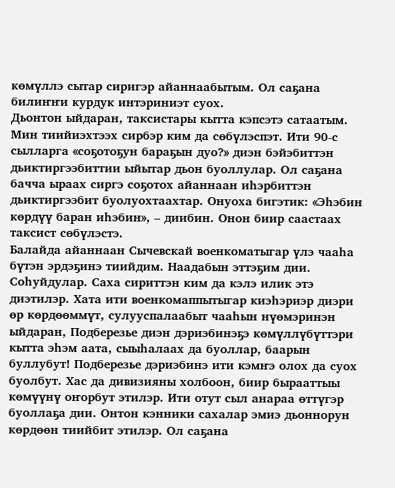көмүллэ сытар сиригэр айаннаабытым. Ол саҕана билиҥҥи курдук интэриниэт суох.
Дьонтон ыйдаран, таксистары кытта кэпсэтэ сатаатым. Мин тиийиэхтээх сирбэр ким да сөбүлэспэт. Ити 90-с сылларга «соҕотоҕун бараҕын дуо?» диэн бэйэбиттэн дьиктиргээбиттии ыйытар дьон буоллулар. Ол саҕана бачча ыраах сиргэ соҕотох айаннаан иһэрбиттэн дьиктиргээбит буолуохтаахтар. Онуоха бигэтик: «Эһэбин көрдүү баран иһэбин», – диибин. Онон биир саастаах таксист сөбүлэстэ.
Балайда айаннаан Сычевскай военкоматыгар үлэ чааһа бүтэн эрдэҕинэ тиийдим. Наадабын эттэҕим дии. Соһуйдулар. Саха сириттэн ким да кэлэ илик этэ диэтилэр. Хата ити военкомаппытыгар киэһэриэр диэри өр көрдөөммүт, сулууспалаабыт чааһын нүөмэринэн ыйдаран, Подберезье диэн дэриэбинэҕэ көмүллүбүттэри кытта эһэм аата, сыыһалаах да буоллар, баарын буллубут! Подберезье дэриэбинэ ити кэмҥэ олох да суох буолбут. Хас да дивизияны холбоон, биир бырааттыы көмүүнү оҥорбут этилэр. Ити отут сыл анараа өттүгэр буоллаҕа дии. Онтон кэнники сахалар эмиэ дьоннорун көрдөөн тиийбит этилэр. Ол саҕана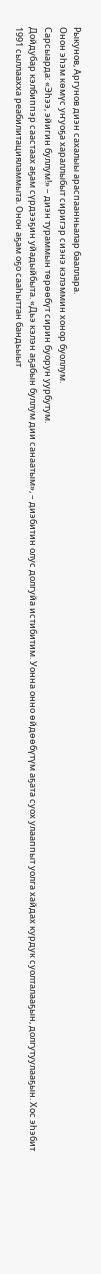Рыкунов, Аргунов диэн сахалыы араспаанньалар бааллара.
Онон эһэм көмүс уҥуоҕа хараллыбыт сиригэр сиэнэ кэлэммин хонор буоллум.
Сарсыарда: «Эһээ, эйигин буллум!» – диэн тураммын төрөөбүт сирин буорун уурбутум.
Дойдубар кэлбиппэр саастаах аҕам сүрдээҕин уйадыйбыта. «Дьэ кэлэн аҕабын буллум дии санаатым», – диэбитин олус долгуйа истибитим. Уонна онно өйдөөбүтүм аҕата суох улааппыт уолга хайдах курдук суолталааҕын, долгутуулааҕын. Хос эһэбит 1991 сыллаахха реабилитацияламмыта. Онон аҕам оҕо сааһыттан бандьыыт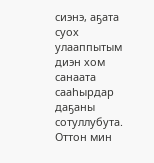сиэнэ, аҕата суох улааппытым диэн хом санаата сааһырдар даҕаны сотуллубута.
Оттон мин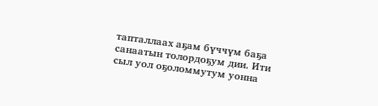тапталлаах аҕам бүччүм баҕа санаатын толордоҕум дии. Ити сыл уол оҕоломмутум уонна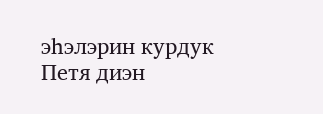эһэлэрин курдук Петя диэн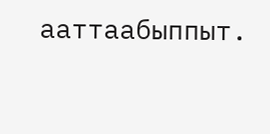ааттаабыппыт.